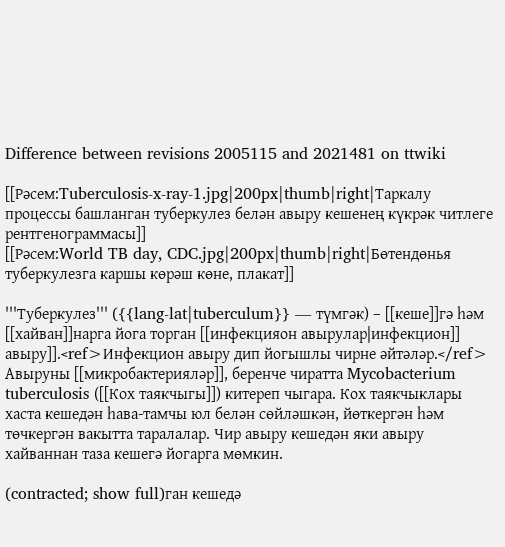Difference between revisions 2005115 and 2021481 on ttwiki

[[Рәсем:Tuberculosis-x-ray-1.jpg|200px|thumb|right|Таркалу процессы башланган туберкулез белән авыру кешенең күкрәк читлеге рентгенограммасы]]
[[Рәсем:World TB day, CDC.jpg|200px|thumb|right|Бөтендөнья туберкулезга каршы көрәш көне, плакат]]

'''Туберкулез''' ({{lang-lat|tuberculum}} — түмгәк) – [[кеше]]гә һәм [[хайван]]нарга йога торган [[инфекцияон авырулар|инфекцион]] авыру]].<ref>Инфекцион авыру дип йогышлы чирне әйтәләр.</ref> Авыруны [[микробактерияләр]], беренче чиратта Mycobacterium tuberculosis ([[Кох таякчыгы]]) китереп чыгара. Кох таякчыклары хаста кешедән һава-тамчы юл белән сөйләшкән, йөткергән һәм төчкергән вакытта таралалар. Чир авыру кешедән яки авыру хайваннан таза кешегә йогарга мөмкин.

(contracted; show full)ган кешедә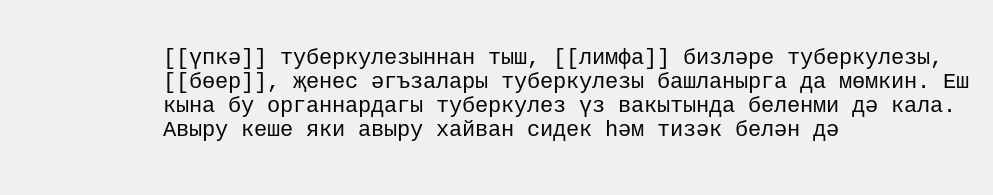[[үпкә]] туберкулезыннан тыш, [[лимфа]] бизләре туберкулезы, [[бөер]], җенес әгъзалары туберкулезы башланырга да мөмкин. Еш кына бу органнардагы туберкулез үз вакытында беленми дә кала. Авыру кеше яки авыру хайван сидек һәм тизәк белән дә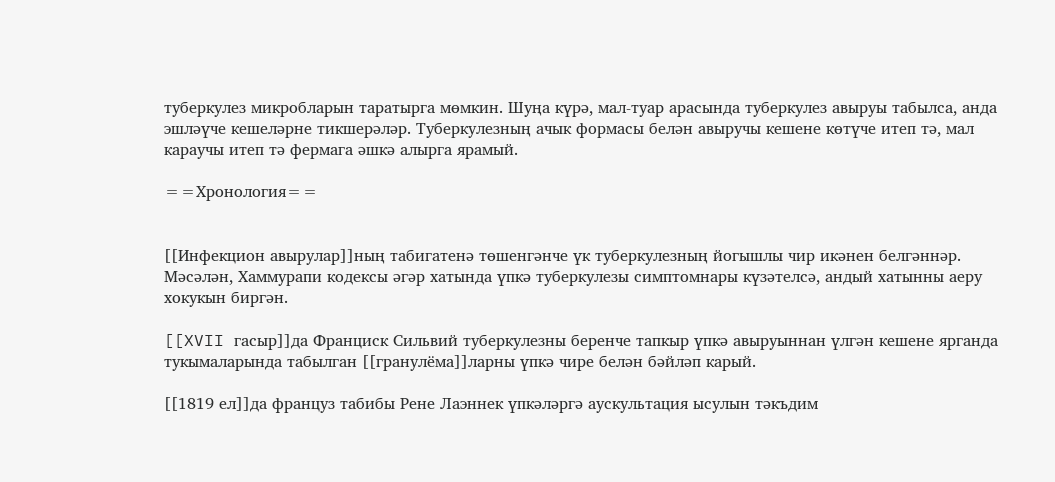туберкулез микробларын таратырга мөмкин. Шуңа күрә, мал-туар арасында туберкулез авыруы табылса, анда эшләүче кешеләрне тикшерәләр. Туберкулезның ачык формасы белән авыручы кешене көтүче итеп тә, мал караучы итеп тә фермага әшкә алырга ярамый.

==Хронология==


[[Инфекцион авырулар]]ның табигатенә төшенгәнче үк туберкулезның йогышлы чир икәнен белгәннәр. Мәсәлән, Хаммурапи кодексы әгәр хатында үпкә туберкулезы симптомнары күзәтелсә, андый хатынны аеру хокукын биргән.

[[XVII гасыр]]да Франциск Сильвий туберкулезны беренче тапкыр үпкә авыруыннан үлгән кешене ярганда тукымаларында табылган [[гранулёма]]ларны үпкә чире белән бәйләп карый.

[[1819 ел]]да француз табибы Рене Лаэннек үпкәләргә аускультация ысулын тәкъдим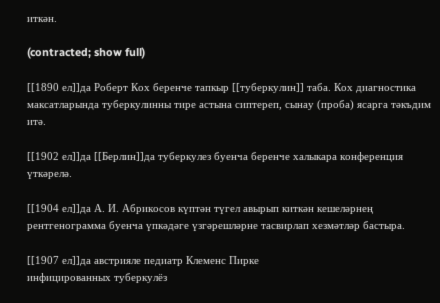иткән.

(contracted; show full)

[[1890 ел]]да Роберт Кох беренче тапкыр [[туберкулин]] таба. Кох диагностика максатларында туберкулинны тире астына сиптереп, сынау (проба) ясарга тәкъдим итә.

[[1902 ел]]да [[Берлин]]да туберкулез буенча беренче халыкара конференция үткәрелә.

[[1904 ел]]да А. И. Абрикосов күптән түгел авырып киткән кешеләрнең рентгенограмма буенча үпкәдәге үзгәрешләрне тасвирлап хезмәтләр бастыра.

[[1907 ел]]да австрияле педиатр Клеменс Пирке
инфицированных туберкулёз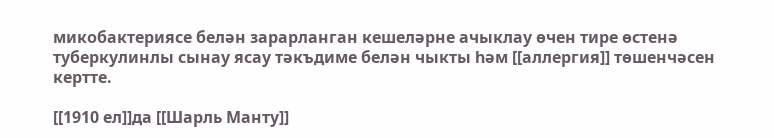микобактериясе белән зарарланган кешеләрне ачыклау өчен тире өстенә туберкулинлы сынау ясау тәкъдиме белән чыкты һәм [[аллергия]] төшенчәсен кертте.

[[1910 ел]]да [[Шарль Манту]]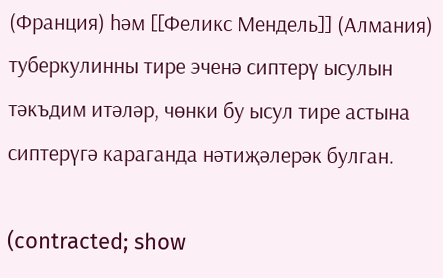(Франция) һәм [[Феликс Мендель]] (Алмания) туберкулинны тире эченә сиптерү ысулын тәкъдим итәләр, чөнки бу ысул тире астына сиптерүгә караганда нәтиҗәлерәк булган.

(contracted; show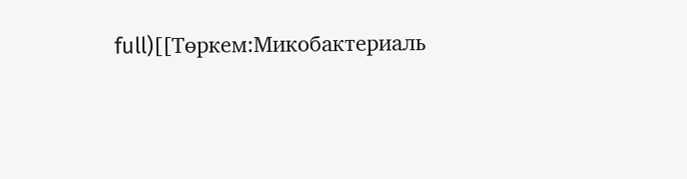full)[[Төркем:Микобактериаль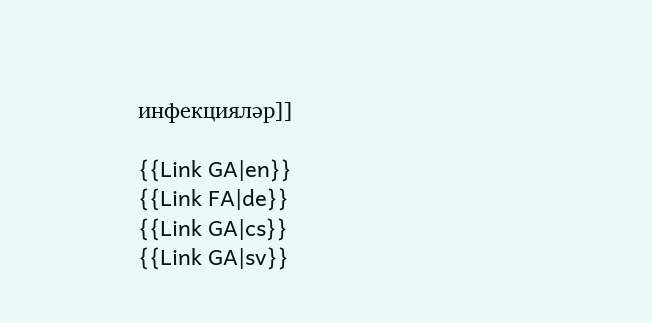инфекцияләр]]

{{Link GA|en}}
{{Link FA|de}}
{{Link GA|cs}}
{{Link GA|sv}}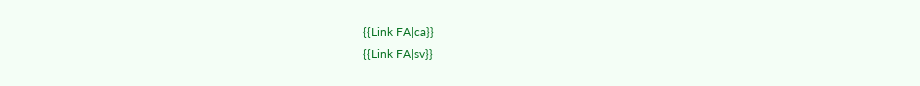{{Link FA|ca}}
{{Link FA|sv}}